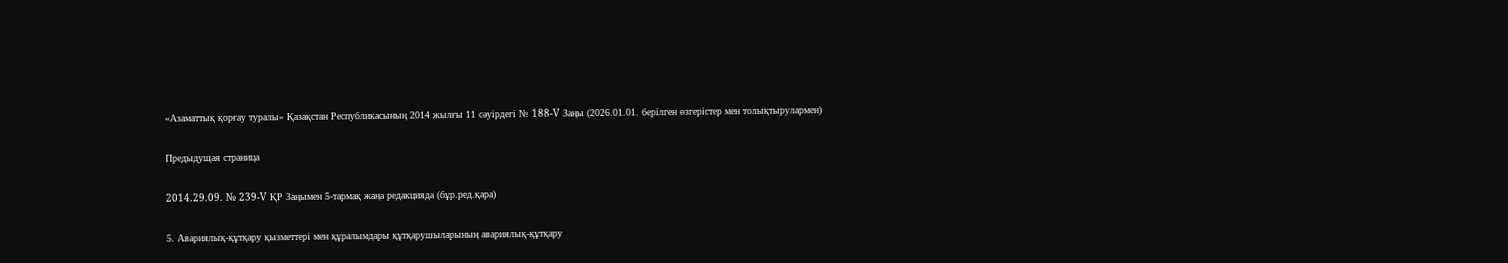«Азаматтық қорғау туралы» Қазақстан Республикасының 2014 жылғы 11 сәуірдегі № 188-V Заңы (2026.01.01. берілген өзгерістер мен толықтырулармен)

Предыдущая страница

2014.29.09. № 239-V ҚР Заңымен 5-тармақ жаңа редакцияда (бұр.ред.қара)

5. Авариялық-құтқару қызметтерi мен құралымдары құтқарушыларының авариялық-құтқару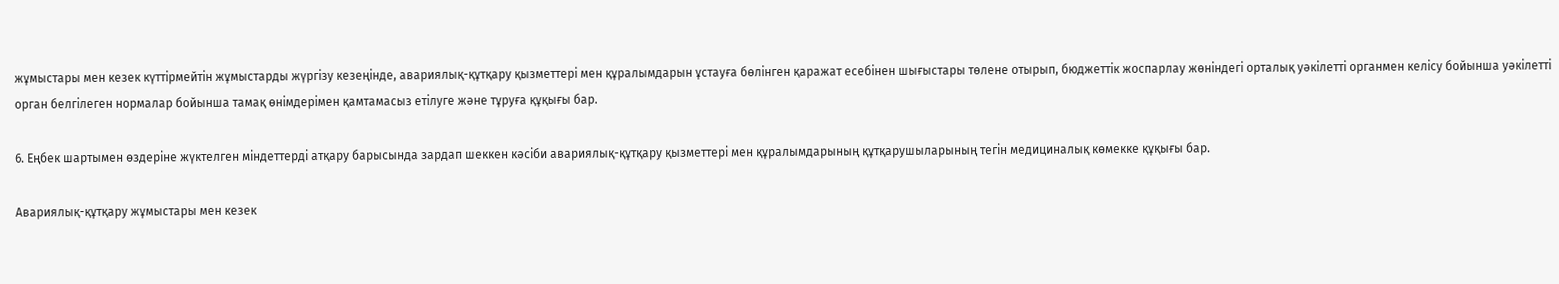жұмыстары мен кезек күттiрмейтiн жұмыстарды жүргiзу кезеңiнде, авариялық-құтқару қызметтерi мен құралымдарын ұстауға бөлiнген қаражат есебiнен шығыстары төлене отырып, бюджеттік жоспарлау жөніндегі орталық уәкілетті органмен келісу бойынша уәкілетті орган белгiлеген нормалар бойынша тамақ өнiмдерiмен қамтамасыз етiлуге және тұруға құқығы бар.

6. Еңбек шартымен өздерiне жүктелген мiндеттердi атқару барысында зардап шеккен кәсiби авариялық-құтқару қызметтері мен құралымдарының құтқарушыларының тегiн медициналық көмекке құқығы бар.

Авариялық-құтқару жұмыстары мен кезек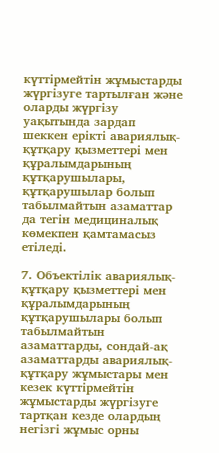күттірмейтін жұмыстарды жүргiзуге тартылған және оларды жүргізу уақытында зардап шеккен ерiктi авариялық-құтқару қызметтерi мен құралымдарының құтқарушылары, құтқарушылар болып табылмайтын азаматтар да тегiн медициналық көмекпен қамтамасыз етіледі.

7. Объектілік авариялық-құтқару қызметтері мен құралымдарының құтқарушылары болып табылмайтын азаматтарды, сондай-ақ азаматтарды авариялық-құтқару жұмыстары мен кезек күттірмейтін жұмыстарды жүргізуге тартқан кезде олардың негізгі жұмыс орны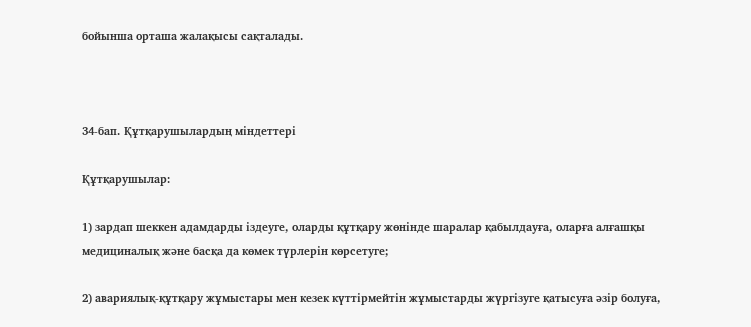бойынша орташа жалақысы сақталады.



34-бап. Құтқарушылардың мiндеттерi

Құтқарушылар:

1) зардап шеккен адамдарды iздеуге, оларды құтқару жөнiнде шаралар қабылдауға, оларға алғашқы медициналық және басқа да көмек түрлерiн көрсетуге;

2) авариялық-құтқару жұмыстары мен кезек күттірмейтін жұмыстарды жүргiзуге қатысуға әзір болуға,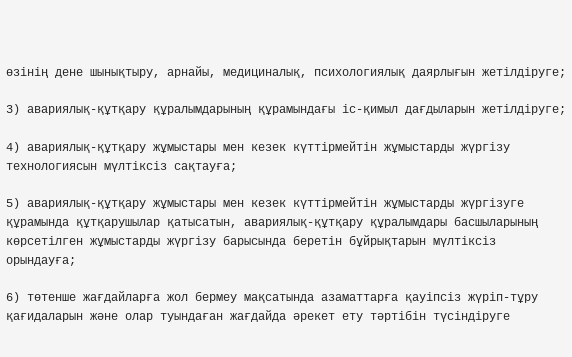өзiнiң дене шынықтыру, арнайы, медициналық, психологиялық даярлығын жетiлдiруге;

3) авариялық-құтқару құралымдарының құрамындағы iс-қимыл дағдыларын жетiлдiруге;

4) авариялық-құтқару жұмыстары мен кезек күттірмейтін жұмыстарды жүргiзу технологиясын мүлтіксiз сақтауға;

5) авариялық-құтқару жұмыстары мен кезек күттірмейтін жұмыстарды жүргізуге құрамында құтқарушылар қатысатын, авариялық-құтқару құралымдары басшыларының көрсетілген жұмыстарды жүргiзу барысында беретiн бұйрықтарын мүлтiксiз орындауға;

6) төтенше жағдайларға жол бермеу мақсатында азаматтарға қауiпсiз жүрiп-тұру қағидаларын және олар туындаған жағдайда әрекет ету тәртiбiн түсiндiруге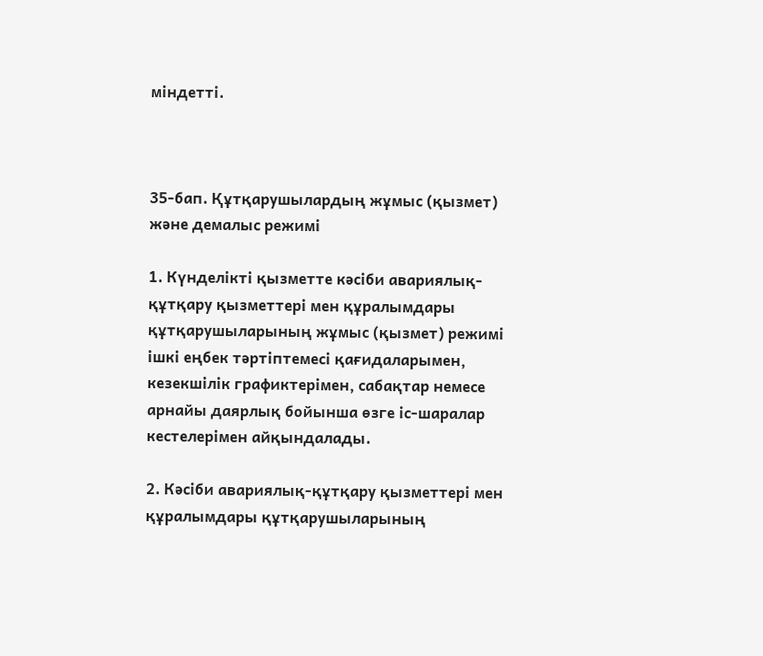мiндеттi.



35-бап. Құтқарушылардың жұмыс (қызмет) және демалыс режимi

1. Күнделiктi қызметте кәсiби авариялық-құтқару қызметтерi мен құралымдары құтқарушыларының жұмыс (қызмет) режимi iшкi еңбек тәртiптемесі қағидаларымен, кезекшiлiк графиктерімен, сабақтар немесе арнайы даярлық бойынша өзге іс-шаралар кестелерiмен айқындалады.

2. Кәсіби авариялық-құтқару қызметтері мен құралымдары құтқарушыларының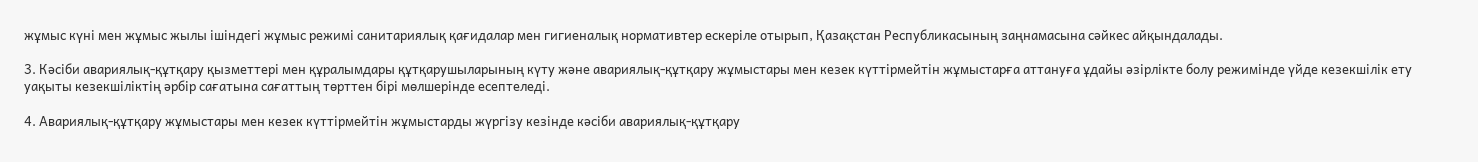жұмыс күні мен жұмыс жылы ішіндегі жұмыс режимі санитариялық қағидалар мен гигиеналық нормативтер ескеріле отырып, Қазақстан Республикасының заңнамасына сәйкес айқындалады.

3. Кәсiби авариялық-құтқару қызметтерi мен құралымдары құтқарушыларының күту және авариялық-құтқару жұмыстары мен кезек күттірмейтін жұмыстарға аттануға ұдайы әзірлікте болу режимiнде үйде кезекшiлiк ету уақыты кезекшiлiктiң әрбір сағатына сағаттың төрттен бiрi мөлшерiнде есептеледi.

4. Авариялық-құтқару жұмыстары мен кезек күттірмейтін жұмыстарды жүргiзу кезiнде кәсiби авариялық-құтқару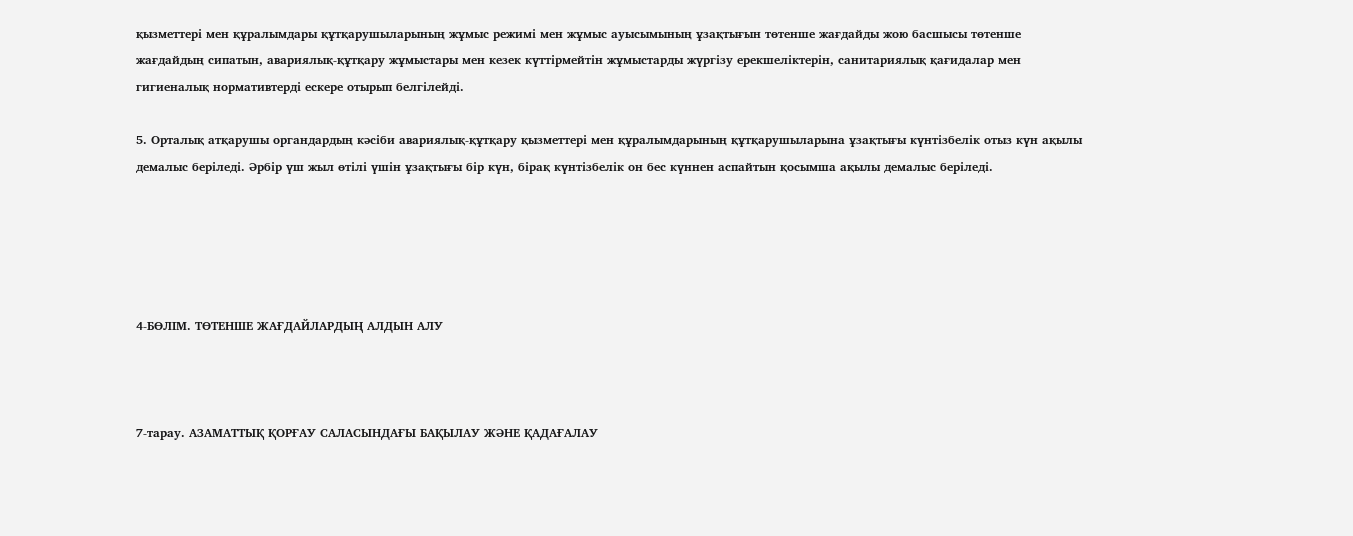қызметтерi мен құралымдары құтқарушыларының жұмыс режимi мен жұмыс ауысымының ұзақтығын төтенше жағдайды жою басшысы төтенше жағдайдың сипатын, авариялық-құтқару жұмыстары мен кезек күттірмейтін жұмыстарды жүргiзу ерекшелiктерiн, санитариялық қағидалар мен гигиеналық нормативтерді ескере отырып белгiлейдi.

5. Орталық атқарушы органдардың кәсiби авариялық-құтқару қызметтерi мен құралымдарының құтқарушыларына ұзақтығы күнтiзбелік отыз күн ақылы демалыс берiледi. Әрбір үш жыл өтілі үшін ұзақтығы бір күн, бірақ күнтізбелік он бес күннен аспайтын қосымша ақылы демалыс беріледі.





4-БӨЛІМ. ТӨТЕНШЕ ЖАҒДАЙЛАРДЫҢ АЛДЫН АЛУ



7-тарау. АЗАМАТТЫҚ ҚОРҒАУ САЛАСЫНДАҒЫ БАҚЫЛАУ ЖӘНЕ ҚАДАҒАЛАУ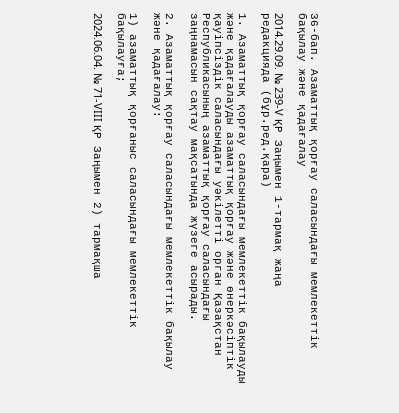36-бап. Азаматтық қорғау саласындағы мемлекеттік бақылау және қадағалау

2014.29.09. № 239-V ҚР Заңымен 1-тармақ жаңа редакцияда (бұр.ред.қара)

1. Азаматтық қорғау саласындағы мемлекеттік бақылауды және қадағалауды азаматтық қорғау және өнеркәсіптік қауіпсіздік саласындағы уәкілетті орган Қазақстан Республикасының азаматтық қорғау саласындағы заңнамасын сақтау мақсатында жүзеге асырады.

2. Азаматтық қорғау саласындағы мемлекеттік бақылау және қадағалау:

1) азаматтық қорғаныс саласындағы мемлекеттік бақылауға;

2024.06.04. № 71-VIII ҚР Заңымен 2) тармақша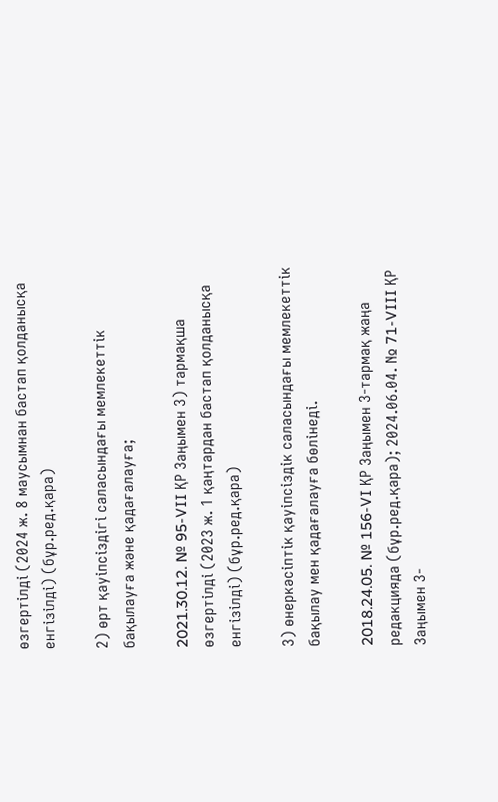өзгертілді (2024 ж. 8 маусымнан бастап қолданысқа енгізілді) (бұр.ред.қара)

2) өрт қауіпсіздігі саласындағы мемлекеттік бақылауға жəне қадағалауға;

2021.30.12. № 95-VII ҚР Заңымен 3) тармақша өзгертілді (2023 ж. 1 қаңтардан бастап қолданысқа енгізілді) (бұр.ред.қара)

3) өнеркәсіптік қауіпсіздік саласындағы мемлекеттік бақылау мен қадағалауға бөлінеді.

2018.24.05. № 156-VI ҚР Заңымен 3-тармақ жаңа редакцияда (бұр.ред.қара); 2024.06.04. № 71-VIII ҚР Заңымен 3-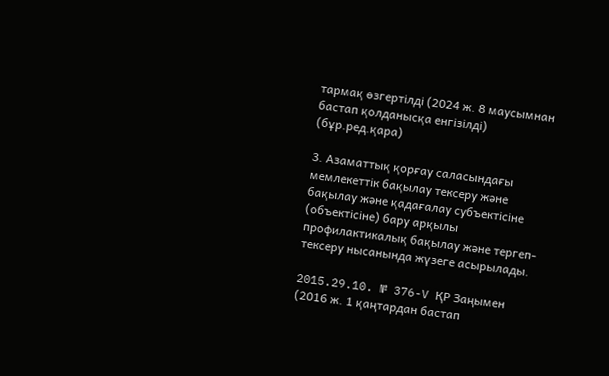тармақ өзгертілді (2024 ж. 8 маусымнан бастап қолданысқа енгізілді) (бұр.ред.қара)

3. Азаматтық қорғау саласындағы мемлекеттiк бақылау тексеру және бақылау жəне қадағалау субъектісіне (объектісіне) бару арқылы профилактикалық бақылау жəне тергеп-тексеру нысанында жүзеге асырылады.

2015.29.10. № 376-V ҚР Заңымен (2016 ж. 1 қаңтардан бастап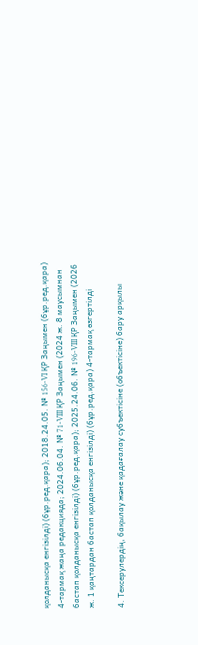қолданысқа енгізілді) (бұр.ред.қара); 2018.24.05. № 156-VI ҚР Заңымен (бұр.ред.қара) 4-тармақ жаңа редакцияда; 2024.06.04. № 71-VIII ҚР Заңымен (2024 ж. 8 маусымнан бастап қолданысқа енгізілді) (бұр.ред.қара); 2025.24.06. № 196-VIII ҚР Заңымен (2026 ж. 1 қаңтардан бастап қолданысқа енгізілді) (бұр.ред.қара) 4-тармақ өзгертілді

4. Тексерулердің, бақылау жəне қадағалау субъектісіне (объектісіне) бару арқылы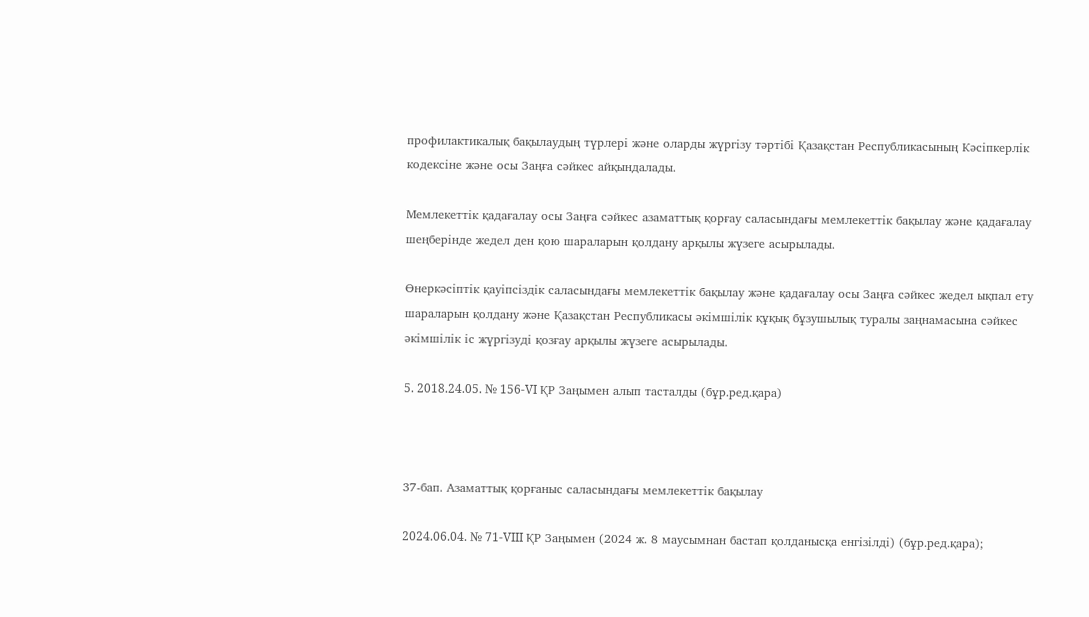профилактикалық бақылаудың түрлері және оларды жүргізу тәртібі Қазақстан Республикасының Кәсіпкерлік кодексіне және осы Заңға сәйкес айқындалады.

Мемлекеттік қадағалау осы Заңға сəйкес азаматтық қорғау саласындағы мемлекеттік бақылау жəне қадағалау шеңберінде жедел ден қою шараларын қолдану арқылы жүзеге асырылады.

Өнеркәсіптік қауіпсіздік саласындағы мемлекеттік бақылау және қадағалау осы Заңға сәйкес жедел ықпал ету шараларын қолдану және Қазақстан Республикасы әкімшілік құқық бұзушылық туралы заңнамасына сәйкес әкімшілік іс жүргізуді қозғау арқылы жүзеге асырылады.

5. 2018.24.05. № 156-VI ҚР Заңымен алып тасталды (бұр.ред.қара)



37-бап. Азаматтық қорғаныс саласындағы мемлекеттік бақылау

2024.06.04. № 71-VIII ҚР Заңымен (2024 ж. 8 маусымнан бастап қолданысқа енгізілді) (бұр.ред.қара);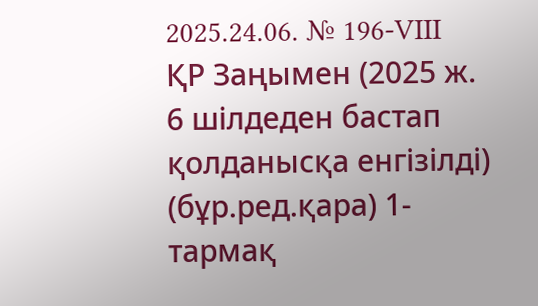2025.24.06. № 196-VIII ҚР Заңымен (2025 ж. 6 шілдеден бастап қолданысқа енгізілді) (бұр.ред.қара) 1-тармақ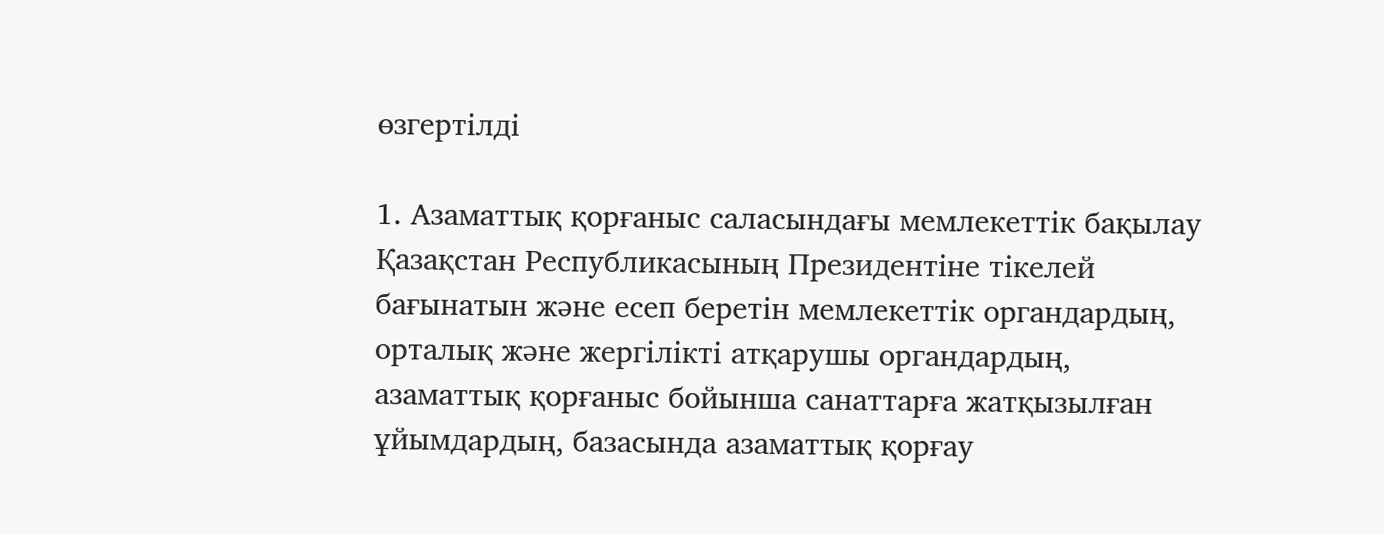өзгертілді

1. Азаматтық қорғаныс саласындағы мемлекеттік бақылау Қазақстан Республикасының Президентіне тікелей бағынатын және есеп беретін мемлекеттік органдардың, орталық және жергілікті атқарушы органдардың, азаматтық қорғаныс бойынша санаттарға жатқызылған ұйымдардың, базасында азаматтық қорғау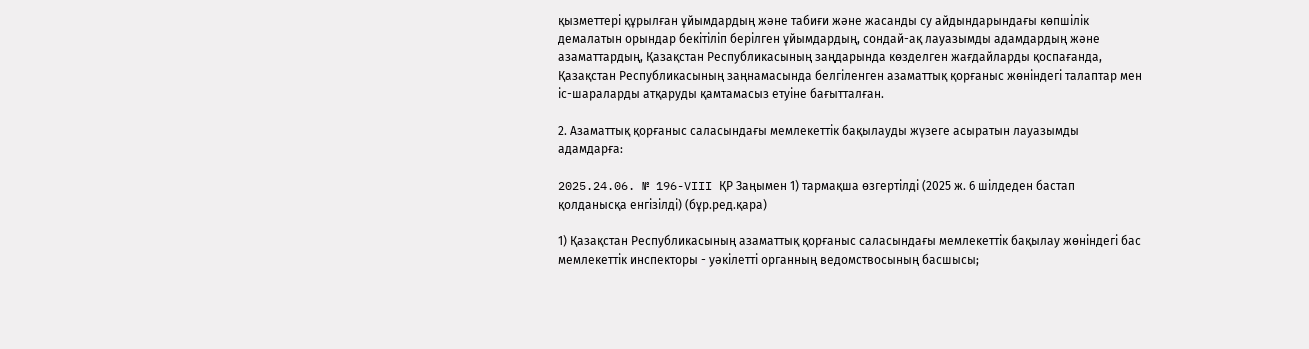қызметтері құрылған ұйымдардың жəне табиғи жəне жасанды су айдындарындағы көпшілік демалатын орындар бекітіліп берілген ұйымдардың, сондай-ақ лауазымды адамдардың және азаматтардың, Қазақстан Республикасының заңдарында көзделген жағдайларды қоспағанда, Қазақстан Республикасының заңнамасында белгіленген азаматтық қорғаныс жөніндегі талаптар мен іс-шараларды атқаруды қамтамасыз етуіне бағытталған.

2. Азаматтық қорғаныс саласындағы мемлекеттік бақылауды жүзеге асыратын лауазымды адамдарға:

2025.24.06. № 196-VIII ҚР Заңымен 1) тармақша өзгертілді (2025 ж. 6 шілдеден бастап қолданысқа енгізілді) (бұр.ред.қара)

1) Қазақстан Республикасының азаматтық қорғаныс саласындағы мемлекеттiк бақылау жөнiндегi бас мемлекеттiк инспекторы - уәкілетті органның ведомствосының басшысы;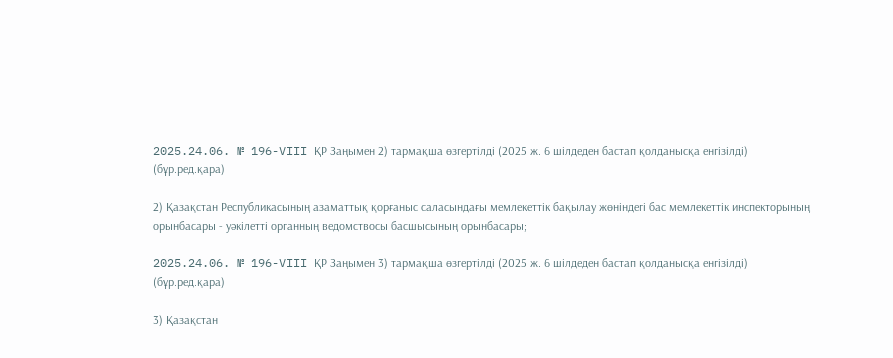2025.24.06. № 196-VIII ҚР Заңымен 2) тармақша өзгертілді (2025 ж. 6 шілдеден бастап қолданысқа енгізілді) (бұр.ред.қара)

2) Қазақстан Республикасының азаматтық қорғаныс саласындағы мемлекеттiк бақылау жөнiндегi бас мемлекеттiк инспекторының орынбасары - уәкілетті органның ведомствосы басшысының орынбасары;

2025.24.06. № 196-VIII ҚР Заңымен 3) тармақша өзгертілді (2025 ж. 6 шілдеден бастап қолданысқа енгізілді) (бұр.ред.қара)

3) Қазақстан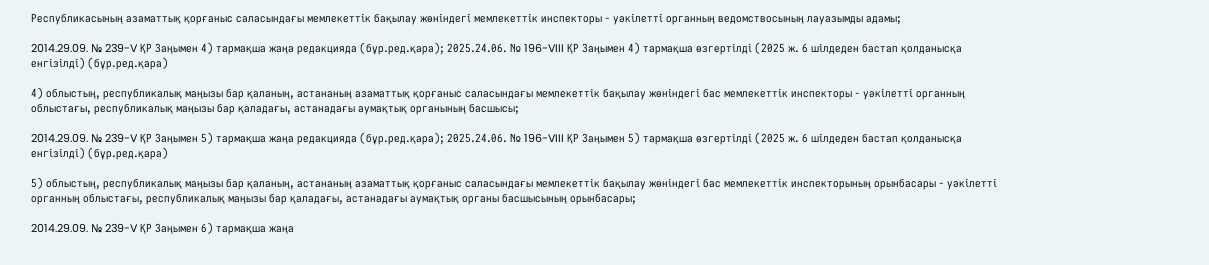Республикасының азаматтық қорғаныс саласындағы мемлекеттiк бақылау жөнiндегi мемлекеттiк инспекторы - уәкілетті органның ведомствосының лауазымды адамы;

2014.29.09. № 239-V ҚР Заңымен 4) тармақша жаңа редакцияда (бұр.ред.қара); 2025.24.06. № 196-VIII ҚР Заңымен 4) тармақша өзгертілді (2025 ж. 6 шілдеден бастап қолданысқа енгізілді) (бұр.ред.қара)

4) облыстың, республикалық маңызы бар қаланың, астананың азаматтық қорғаныс саласындағы мемлекеттік бақылау жөніндегі бас мемлекеттік инспекторы - уәкілетті органның облыстағы, республикалық маңызы бар қаладағы, астанадағы аумақтық органының басшысы;

2014.29.09. № 239-V ҚР Заңымен 5) тармақша жаңа редакцияда (бұр.ред.қара); 2025.24.06. № 196-VIII ҚР Заңымен 5) тармақша өзгертілді (2025 ж. 6 шілдеден бастап қолданысқа енгізілді) (бұр.ред.қара)

5) облыстың, республикалық маңызы бар қаланың, астананың азаматтық қорғаныс саласындағы мемлекеттік бақылау жөніндегі бас мемлекеттік инспекторының орынбасары - уәкілетті органның облыстағы, республикалық маңызы бар қаладағы, астанадағы аумақтық органы басшысының орынбасары;

2014.29.09. № 239-V ҚР Заңымен 6) тармақша жаңа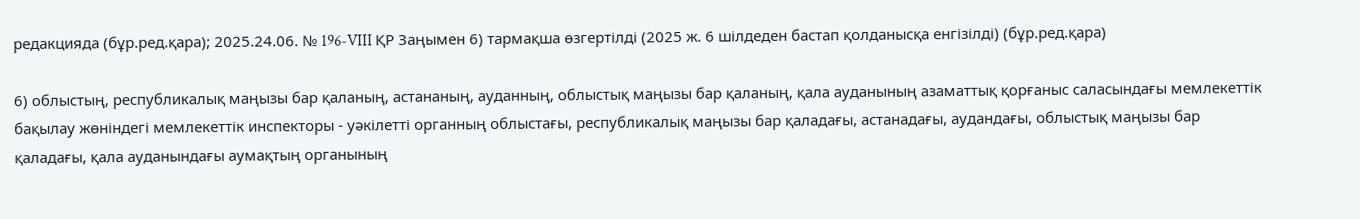редакцияда (бұр.ред.қара); 2025.24.06. № 196-VIII ҚР Заңымен 6) тармақша өзгертілді (2025 ж. 6 шілдеден бастап қолданысқа енгізілді) (бұр.ред.қара)

6) облыстың, республикалық маңызы бар қаланың, астананың, ауданның, облыстық маңызы бар қаланың, қала ауданының азаматтық қорғаныс саласындағы мемлекеттік бақылау жөніндегі мемлекеттік инспекторы - уәкілетті органның облыстағы, республикалық маңызы бар қаладағы, астанадағы, аудандағы, облыстық маңызы бар қаладағы, қала ауданындағы аумақтың органының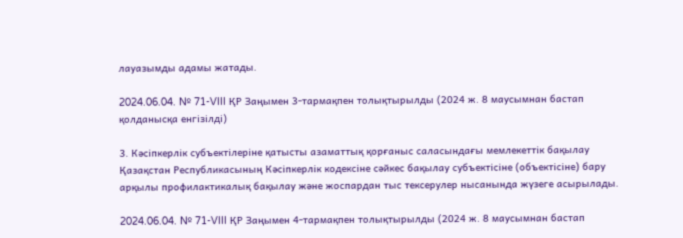лауазымды адамы жатады.

2024.06.04. № 71-VIII ҚР Заңымен 3-тармақпен толықтырылды (2024 ж. 8 маусымнан бастап қолданысқа енгізілді)

3. Кəсіпкерлік субъектілеріне қатысты азаматтық қорғаныс саласындағы мемлекеттік бақылау Қазақстан Республикасының Кəсіпкерлік кодексіне сəйкес бақылау субъектісіне (объектісіне) бару арқылы профилактикалық бақылау жəне жоспардан тыс тексерулер нысанында жүзеге асырылады.

2024.06.04. № 71-VIII ҚР Заңымен 4-тармақпен толықтырылды (2024 ж. 8 маусымнан бастап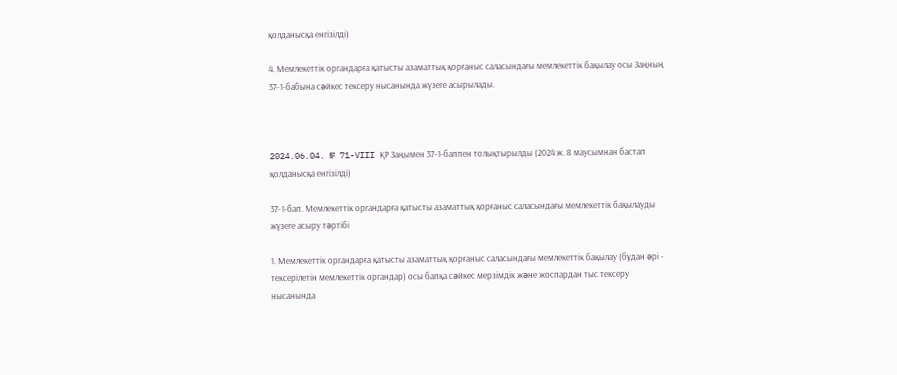қолданысқа енгізілді)

4. Мемлекеттік органдарға қатысты азаматтық қорғаныс саласындағы мемлекеттік бақылау осы Заңның 37-1-бабына сəйкес тексеру нысанында жүзеге асырылады.



2024.06.04. № 71-VIII ҚР Заңымен 37-1-баппен толықтырылды (2024 ж. 8 маусымнан бастап қолданысқа енгізілді)

37-1-бап. Мемлекеттік органдарға қатысты азаматтық қорғаныс саласындағы мемлекеттік бақылауды жүзеге асыру тəртібі

1. Мемлекеттік органдарға қатысты азаматтық қорғаныс саласындағы мемлекеттік бақылау (бұдан əрі - тексерілетін мемлекеттік органдар) осы бапқа сəйкес мерзімдік жəне жоспардан тыс тексеру нысанында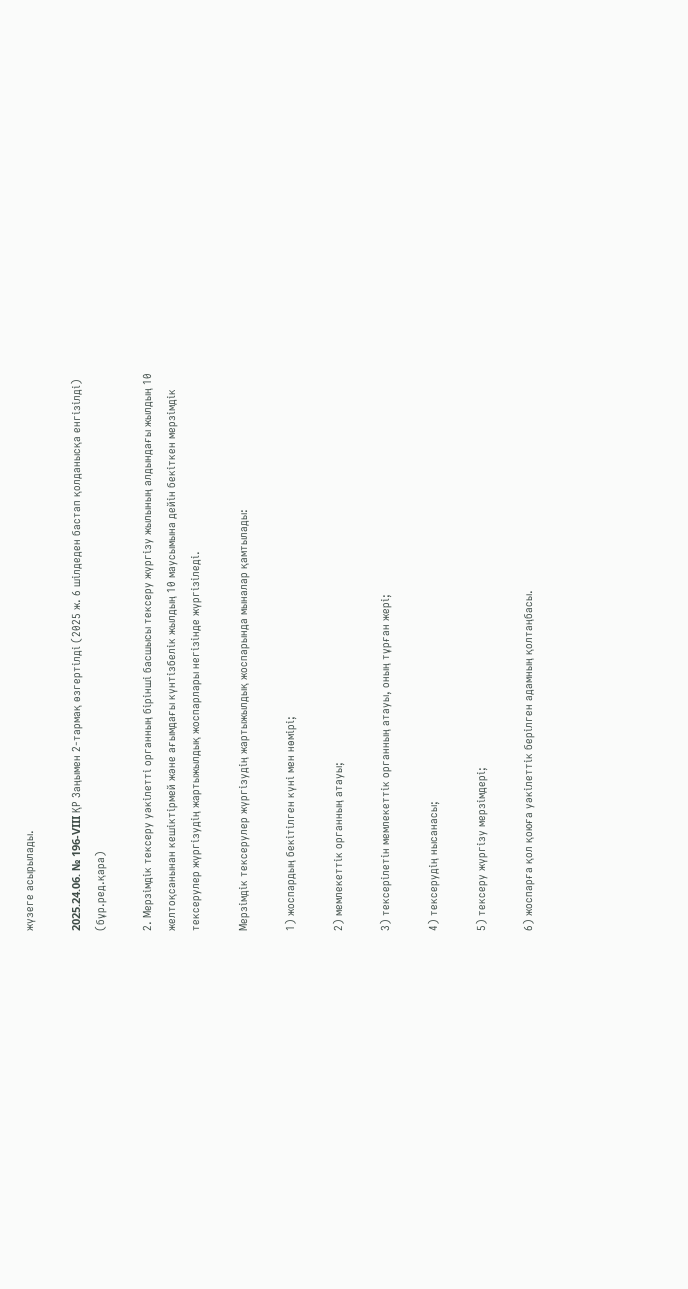жүзеге асырылады.

2025.24.06. № 196-VIII ҚР Заңымен 2-тармақ өзгертілді (2025 ж. 6 шілдеден бастап қолданысқа енгізілді) (бұр.ред.қара)

2. Мерзімдік тексеру уəкілетті органның бірінші басшысы тексеру жүргізу жылының алдындағы жылдың 10 желтоқсанынан кешіктірмей жəне ағымдағы күнтізбелік жылдың 10 маусымына дейін бекіткен мерзімдік тексерулер жүргізудің жартыжылдық жоспарлары негізінде жүргізіледі.

Мерзімдік тексерулер жүргізудің жартыжылдық жоспарында мыналар қамтылады:

1) жоспардың бекітілген күні мен нөмірі;

2) мемлекеттік органның атауы;

3) тексерілетін мемлекеттік органның атауы, оның тұрған жері;

4) тексерудің нысанасы;

5) тексеру жүргізу мерзімдері;

6) жоспарға қол қоюға уəкілеттік берілген адамның қолтаңбасы.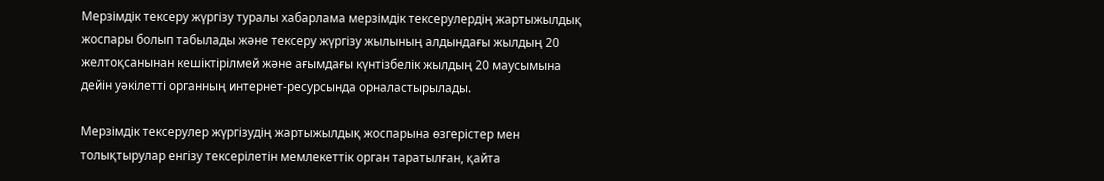Мерзімдік тексеру жүргізу туралы хабарлама мерзімдік тексерулердің жартыжылдық жоспары болып табылады жəне тексеру жүргізу жылының алдындағы жылдың 20 желтоқсанынан кешіктірілмей жəне ағымдағы күнтізбелік жылдың 20 маусымына дейін уəкілетті органның интернет-ресурсында орналастырылады.

Мерзімдік тексерулер жүргізудің жартыжылдық жоспарына өзгерістер мен толықтырулар енгізу тексерілетін мемлекеттік орган таратылған, қайта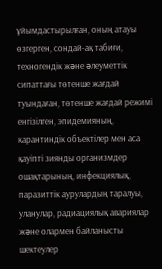ұйымдастырылған, оның атауы өзгерген, сондай-ақ табиғи, техногендік жəне əлеуметтік сипаттағы төтенше жағдай туындаған, төтенше жағдай режимі енгізілген, эпидемияның, карантиндік объектілер мен аса қауіпті зиянды организмдер ошақтарының, инфекциялық, паразиттік аурулардың таралуы, уланулар, радиациялық авариялар жəне олармен байланысты шектеулер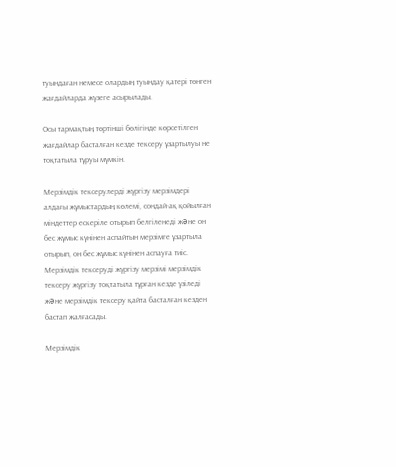туындаған немесе олардың туындау қатері төнген жағдайларда жүзеге асырылады.

Осы тармақтың төртінші бөлігінде көрсетілген жағдайлар басталған кезде тексеру ұзартылуы не тоқтатыла тұруы мүмкін.

Мерзімдік тексерулерді жүргізу мерзімдері алдағы жұмыстардың көлемі, сондай-ақ қойылған міндеттер ескеріле отырып белгіленеді жəне он бес жұмыс күнінен аспайтын мерзімге ұзартыла отырып, он бес жұмыс күнінен аспауға тиіс. Мерзімдік тексеруді жүргізу мерзімі мерзімдік тексеру жүргізу тоқтатыла тұрған кезде үзіледі жəне мерзімдік тексеру қайта басталған кезден бастап жалғасады.

Мерзімдік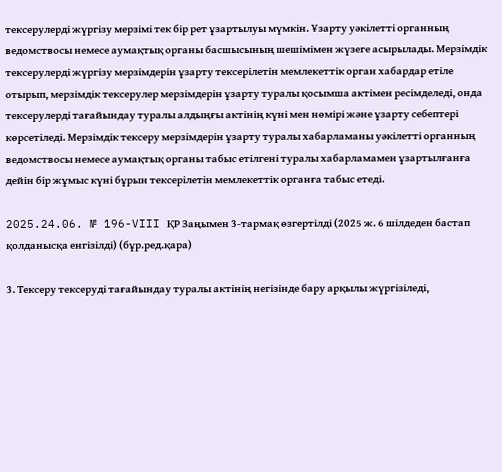тексерулерді жүргізу мерзімі тек бір рет ұзартылуы мүмкін. Ұзарту уəкілетті органның ведомствосы немесе аумақтық органы басшысының шешімімен жүзеге асырылады. Мерзімдік тексерулерді жүргізу мерзімдерін ұзарту тексерілетін мемлекеттік орган хабардар етіле отырып, мерзімдік тексерулер мерзімдерін ұзарту туралы қосымша актімен ресімделеді, онда тексерулерді тағайындау туралы алдыңғы актінің күні мен нөмірі жəне ұзарту себептері көрсетіледі. Мерзімдік тексеру мерзімдерін ұзарту туралы хабарламаны уəкілетті органның ведомствосы немесе аумақтық органы табыс етілгені туралы хабарламамен ұзартылғанға дейін бір жұмыс күні бұрын тексерілетін мемлекеттік органға табыс етеді.

2025.24.06. № 196-VIII ҚР Заңымен 3-тармақ өзгертілді (2025 ж. 6 шілдеден бастап қолданысқа енгізілді) (бұр.ред.қара)

3. Тексеру тексеруді тағайындау туралы актінің негізінде бару арқылы жүргізіледі,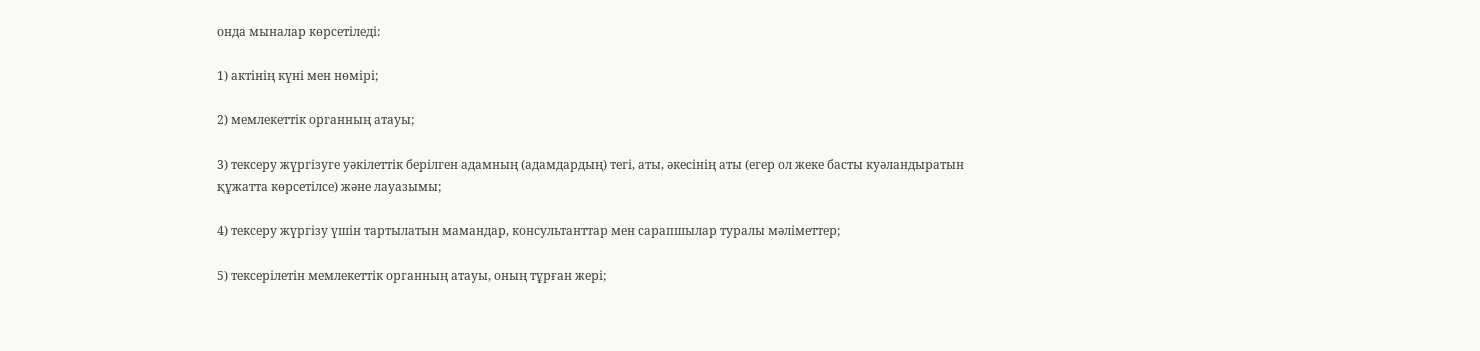онда мыналар көрсетіледі:

1) актінің күні мен нөмірі;

2) мемлекеттік органның атауы;

3) тексеру жүргізуге уəкілеттік берілген адамның (адамдардың) тегі, аты, əкесінің аты (егер ол жеке басты куəландыратын құжатта көрсетілсе) жəне лауазымы;

4) тексеру жүргізу үшін тартылатын мамандар, консультанттар мен сарапшылар туралы мəліметтер;

5) тексерілетін мемлекеттік органның атауы, оның тұрған жері;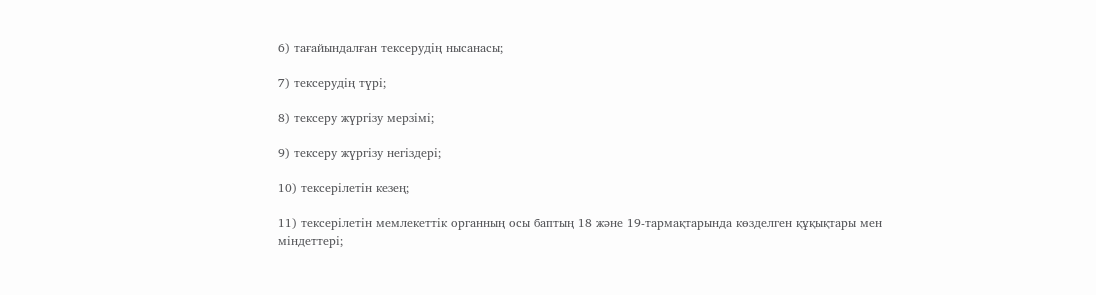6) тағайындалған тексерудің нысанасы;

7) тексерудің түрі;

8) тексеру жүргізу мерзімі;

9) тексеру жүргізу негіздері;

10) тексерілетін кезең;

11) тексерілетін мемлекеттік органның осы баптың 18 жəне 19-тармақтарында көзделген құқықтары мен міндеттері;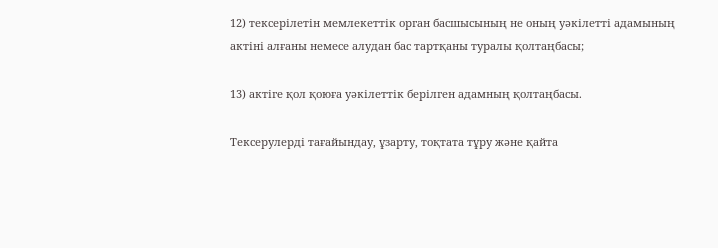12) тексерілетін мемлекеттік орган басшысының не оның уəкілетті адамының актіні алғаны немесе алудан бас тартқаны туралы қолтаңбасы;

13) актіге қол қоюға уəкілеттік берілген адамның қолтаңбасы.

Тексерулерді тағайындау, ұзарту, тоқтата тұру жəне қайта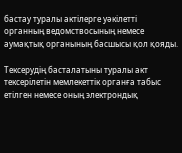бастау туралы актілерге уəкілетті органның ведомствосының немесе аумақтық органының басшысы қол қояды.

Тексерудің басталатыны туралы акт тексерілетін мемлекеттік органға табыс етілген немесе оның электрондық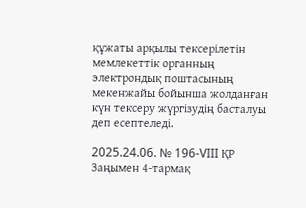құжаты арқылы тексерілетін мемлекеттік органның электрондық поштасының мекенжайы бойынша жолданған күн тексеру жүргізудің басталуы деп есептеледі.

2025.24.06. № 196-VIII ҚР Заңымен 4-тармақ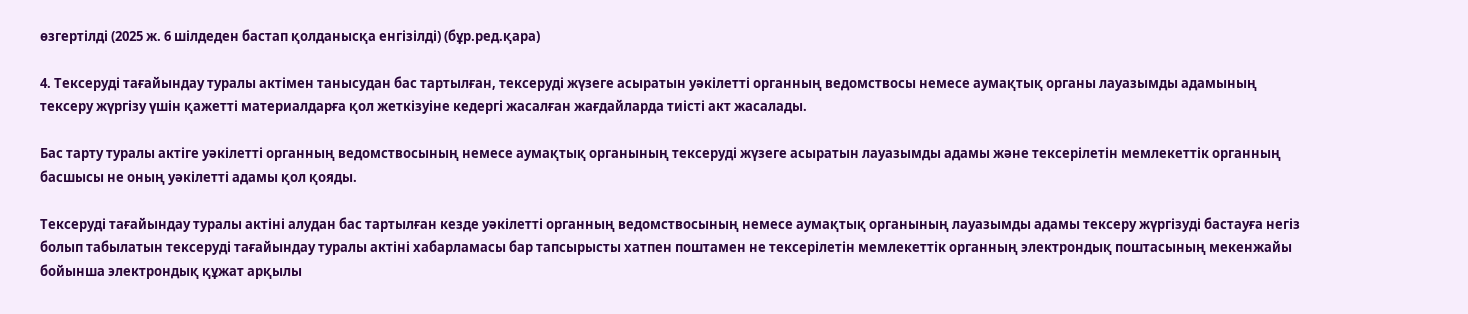өзгертілді (2025 ж. 6 шілдеден бастап қолданысқа енгізілді) (бұр.ред.қара)

4. Тексеруді тағайындау туралы актімен танысудан бас тартылған, тексеруді жүзеге асыратын уəкілетті органның ведомствосы немесе аумақтық органы лауазымды адамының тексеру жүргізу үшін қажетті материалдарға қол жеткізуіне кедергі жасалған жағдайларда тиісті акт жасалады.

Бас тарту туралы актіге уəкілетті органның ведомствосының немесе аумақтық органының тексеруді жүзеге асыратын лауазымды адамы жəне тексерілетін мемлекеттік органның басшысы не оның уəкілетті адамы қол қояды.

Тексеруді тағайындау туралы актіні алудан бас тартылған кезде уəкілетті органның ведомствосының немесе аумақтық органының лауазымды адамы тексеру жүргізуді бастауға негіз болып табылатын тексеруді тағайындау туралы актіні хабарламасы бар тапсырысты хатпен поштамен не тексерілетін мемлекеттік органның электрондық поштасының мекенжайы бойынша электрондық құжат арқылы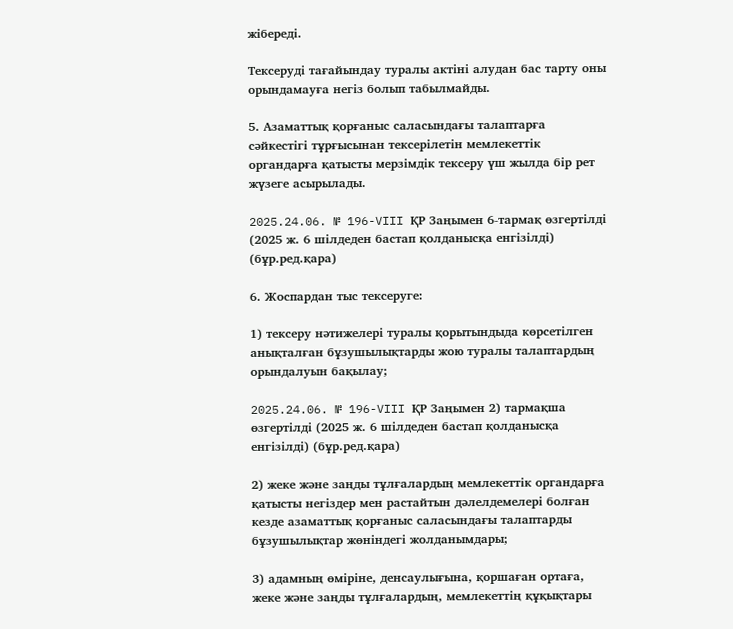жібереді.

Тексеруді тағайындау туралы актіні алудан бас тарту оны орындамауға негіз болып табылмайды.

5. Азаматтық қорғаныс саласындағы талаптарға сəйкестігі тұрғысынан тексерілетін мемлекеттік органдарға қатысты мерзімдік тексеру үш жылда бір рет жүзеге асырылады.

2025.24.06. № 196-VIII ҚР Заңымен 6-тармақ өзгертілді (2025 ж. 6 шілдеден бастап қолданысқа енгізілді) (бұр.ред.қара)

6. Жоспардан тыс тексеруге:

1) тексеру нəтижелері туралы қорытындыда көрсетілген анықталған бұзушылықтарды жою туралы талаптардың орындалуын бақылау;

2025.24.06. № 196-VIII ҚР Заңымен 2) тармақша өзгертілді (2025 ж. 6 шілдеден бастап қолданысқа енгізілді) (бұр.ред.қара)

2) жеке жəне заңды тұлғалардың мемлекеттік органдарға қатысты негіздер мен растайтын дəлелдемелері болған кезде азаматтық қорғаныс саласындағы талаптарды бұзушылықтар жөніндегі жолданымдары;

3) адамның өміріне, денсаулығына, қоршаған ортаға, жеке жəне заңды тұлғалардың, мемлекеттің құқықтары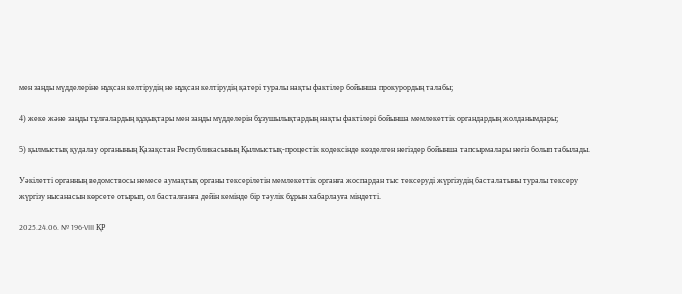мен заңды мүдделеріне нұқсан келтірудің не нұқсан келтірудің қатері туралы нақты фактілер бойынша прокурордың талабы;

4) жеке жəне заңды тұлғалардың құқықтары мен заңды мүдделерін бұзушылықтардың нақты фактілері бойынша мемлекеттік органдардың жолданымдары;

5) қылмыстық қудалау органының Қазақстан Республикасының Қылмыстық-процестік кодексінде көзделген негіздер бойынша тапсырмалары негіз болып табылады.

Уəкілетті органның ведомствосы немесе аумақтық органы тексерілетін мемлекеттік органға жоспардан тыс тексеруді жүргізудің басталатыны туралы тексеру жүргізу нысанасын көрсете отырып, ол басталғанға дейін кемінде бір тəулік бұрын хабарлауға міндетті.

2025.24.06. № 196-VIII ҚР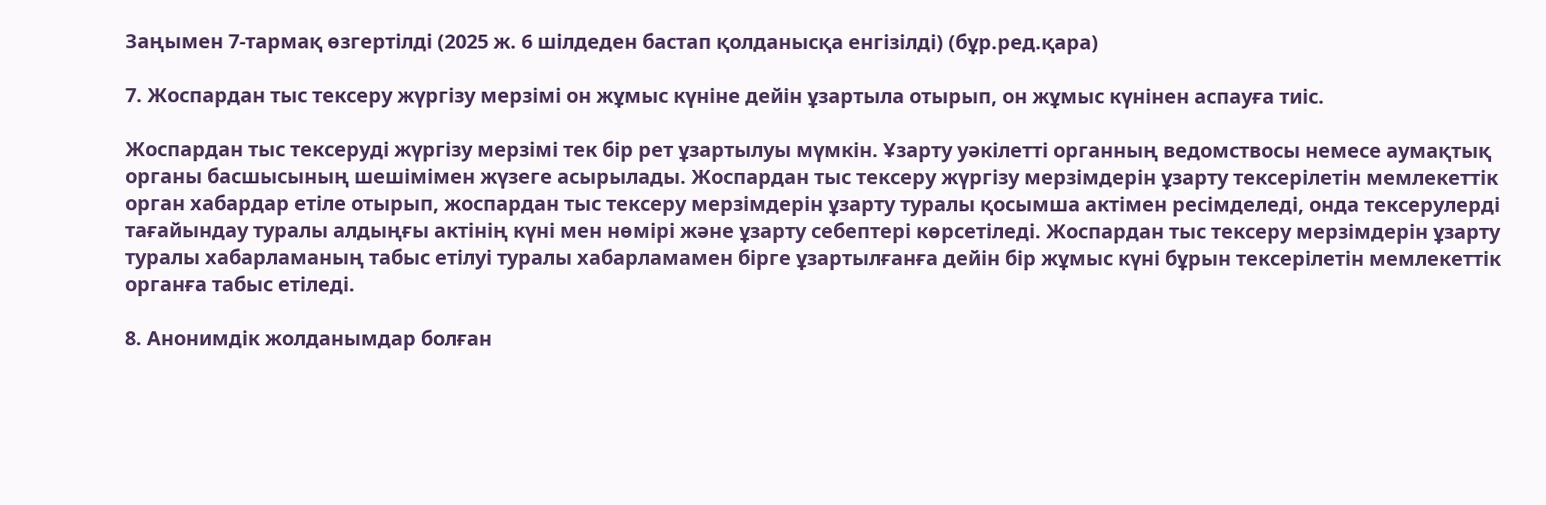Заңымен 7-тармақ өзгертілді (2025 ж. 6 шілдеден бастап қолданысқа енгізілді) (бұр.ред.қара)

7. Жоспардан тыс тексеру жүргізу мерзімі он жұмыс күніне дейін ұзартыла отырып, он жұмыс күнінен аспауға тиіс.

Жоспардан тыс тексеруді жүргізу мерзімі тек бір рет ұзартылуы мүмкін. Ұзарту уəкілетті органның ведомствосы немесе аумақтық органы басшысының шешімімен жүзеге асырылады. Жоспардан тыс тексеру жүргізу мерзімдерін ұзарту тексерілетін мемлекеттік орган хабардар етіле отырып, жоспардан тыс тексеру мерзімдерін ұзарту туралы қосымша актімен ресімделеді, онда тексерулерді тағайындау туралы алдыңғы актінің күні мен нөмірі жəне ұзарту себептері көрсетіледі. Жоспардан тыс тексеру мерзімдерін ұзарту туралы хабарламаның табыс етілуі туралы хабарламамен бірге ұзартылғанға дейін бір жұмыс күні бұрын тексерілетін мемлекеттік органға табыс етіледі.

8. Анонимдік жолданымдар болған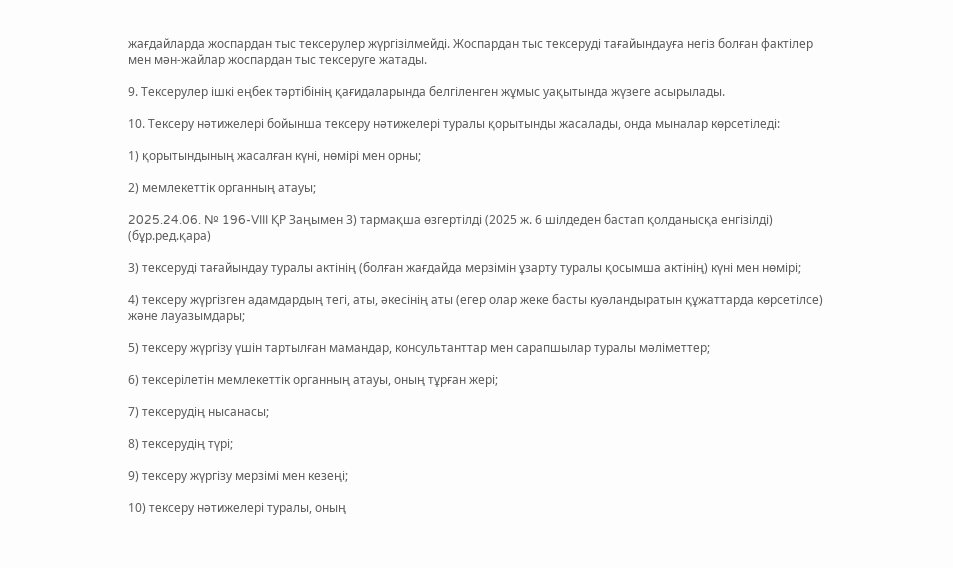жағдайларда жоспардан тыс тексерулер жүргізілмейді. Жоспардан тыс тексеруді тағайындауға негіз болған фактілер мен мəн-жайлар жоспардан тыс тексеруге жатады.

9. Тексерулер ішкі еңбек тəртібінің қағидаларында белгіленген жұмыс уақытында жүзеге асырылады.

10. Тексеру нəтижелері бойынша тексеру нəтижелері туралы қорытынды жасалады, онда мыналар көрсетіледі:

1) қорытындының жасалған күні, нөмірі мен орны;

2) мемлекеттік органның атауы;

2025.24.06. № 196-VIII ҚР Заңымен 3) тармақша өзгертілді (2025 ж. 6 шілдеден бастап қолданысқа енгізілді) (бұр.ред.қара)

3) тексеруді тағайындау туралы актінің (болған жағдайда мерзімін ұзарту туралы қосымша актінің) күні мен нөмірі;

4) тексеру жүргізген адамдардың тегі, аты, əкесінің аты (егер олар жеке басты куəландыратын құжаттарда көрсетілсе) жəне лауазымдары;

5) тексеру жүргізу үшін тартылған мамандар, консультанттар мен сарапшылар туралы мəліметтер;

6) тексерілетін мемлекеттік органның атауы, оның тұрған жері;

7) тексерудің нысанасы;

8) тексерудің түрі;

9) тексеру жүргізу мерзімі мен кезеңі;

10) тексеру нəтижелері туралы, оның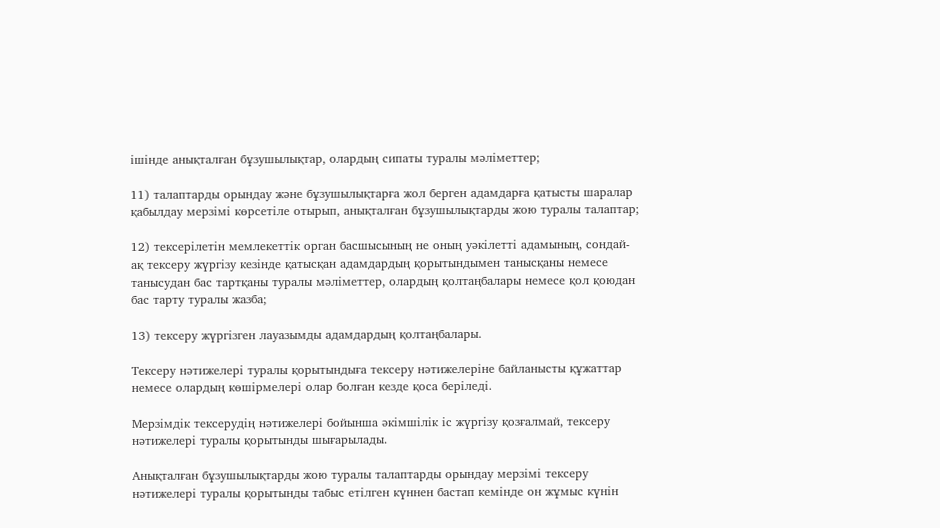ішінде анықталған бұзушылықтар, олардың сипаты туралы мəліметтер;

11) талаптарды орындау жəне бұзушылықтарға жол берген адамдарға қатысты шаралар қабылдау мерзімі көрсетіле отырып, анықталған бұзушылықтарды жою туралы талаптар;

12) тексерілетін мемлекеттік орган басшысының не оның уəкілетті адамының, сондай-ақ тексеру жүргізу кезінде қатысқан адамдардың қорытындымен танысқаны немесе танысудан бас тартқаны туралы мəліметтер, олардың қолтаңбалары немесе қол қоюдан бас тарту туралы жазба;

13) тексеру жүргізген лауазымды адамдардың қолтаңбалары.

Тексеру нəтижелері туралы қорытындыға тексеру нəтижелеріне байланысты құжаттар немесе олардың көшірмелері олар болған кезде қоса беріледі.

Мерзімдік тексерудің нəтижелері бойынша əкімшілік іс жүргізу қозғалмай, тексеру нəтижелері туралы қорытынды шығарылады.

Анықталған бұзушылықтарды жою туралы талаптарды орындау мерзімі тексеру нəтижелері туралы қорытынды табыс етілген күннен бастап кемінде он жұмыс күнін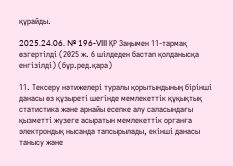құрайды.

2025.24.06. № 196-VIII ҚР Заңымен 11-тармақ өзгертілді (2025 ж. 6 шілдеден бастап қолданысқа енгізілді) (бұр.ред.қара)

11. Тексеру нəтижелері туралы қорытындының бірінші данасы өз құзыреті шегінде мемлекеттік құқықтық статистика жəне арнайы есепке алу саласындағы қызметті жүзеге асыратын мемлекеттік органға электрондық нысанда тапсырылады, екінші данасы танысу жəне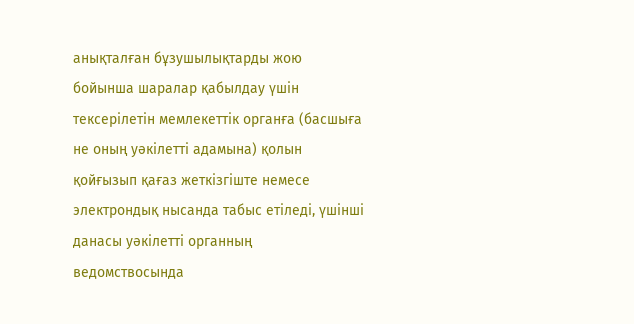анықталған бұзушылықтарды жою бойынша шаралар қабылдау үшін тексерілетін мемлекеттік органға (басшыға не оның уəкілетті адамына) қолын қойғызып қағаз жеткізгіште немесе электрондық нысанда табыс етіледі, үшінші данасы уəкілетті органның ведомствосында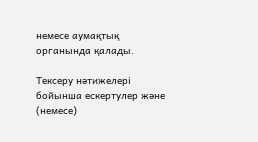немесе аумақтық органында қалады.

Тексеру нəтижелері бойынша ескертулер жəне (немесе)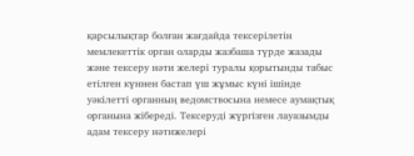қарсылықтар болған жағдайда тексерілетін мемлекеттік орган оларды жазбаша түрде жазады жəне тексеру нəти желері туралы қорытынды табыс етілген күннен бастап үш жұмыс күні ішінде уəкілетті органның ведомствосына немесе аумақтық органына жібереді. Тексеруді жүргізген лауазымды адам тексеру нəтижелері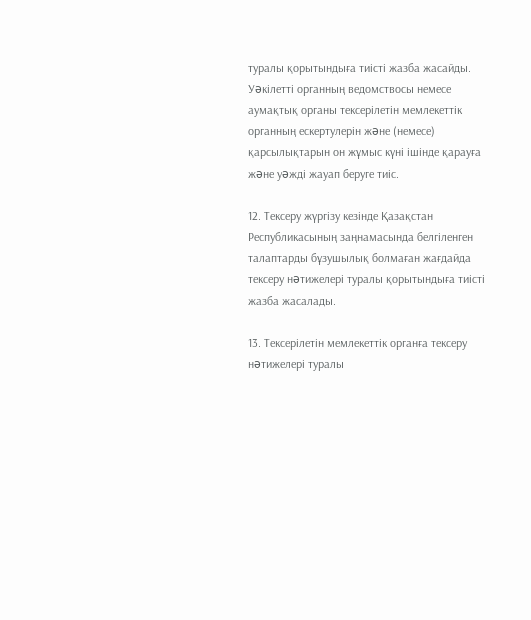туралы қорытындыға тиісті жазба жасайды. Уəкілетті органның ведомствосы немесе аумақтық органы тексерілетін мемлекеттік органның ескертулерін жəне (немесе) қарсылықтарын он жұмыс күні ішінде қарауға жəне уəжді жауап беруге тиіс.

12. Тексеру жүргізу кезінде Қазақстан Республикасының заңнамасында белгіленген талаптарды бұзушылық болмаған жағдайда тексеру нəтижелері туралы қорытындыға тиісті жазба жасалады.

13. Тексерілетін мемлекеттік органға тексеру нəтижелері туралы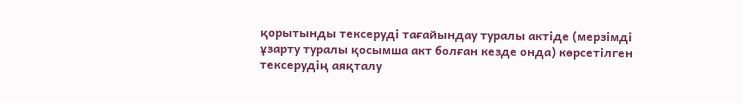қорытынды тексеруді тағайындау туралы актіде (мерзімді ұзарту туралы қосымша акт болған кезде онда) көрсетілген тексерудің аяқталу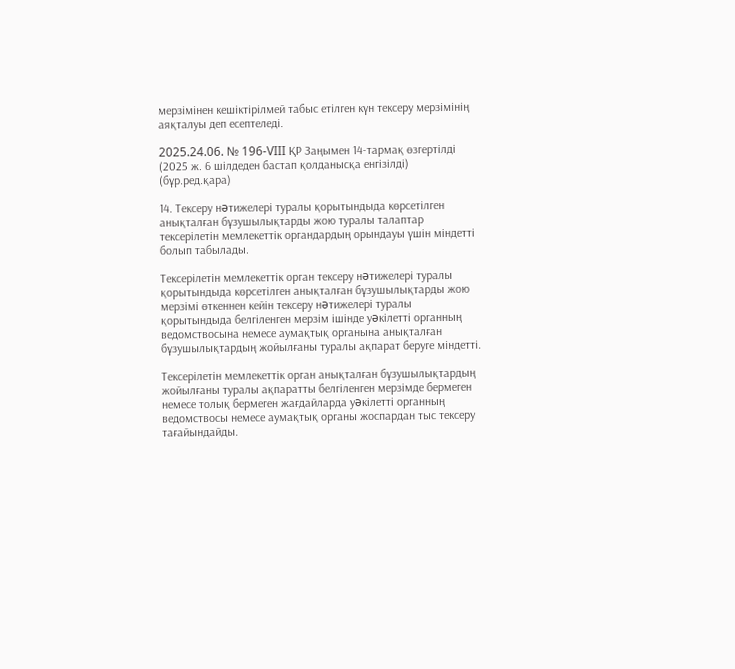мерзімінен кешіктірілмей табыс етілген күн тексеру мерзімінің аяқталуы деп есептеледі.

2025.24.06. № 196-VIII ҚР Заңымен 14-тармақ өзгертілді (2025 ж. 6 шілдеден бастап қолданысқа енгізілді) (бұр.ред.қара)

14. Тексеру нəтижелері туралы қорытындыда көрсетілген анықталған бұзушылықтарды жою туралы талаптар тексерілетін мемлекеттік органдардың орындауы үшін міндетті болып табылады.

Тексерілетін мемлекеттік орган тексеру нəтижелері туралы қорытындыда көрсетілген анықталған бұзушылықтарды жою мерзімі өткеннен кейін тексеру нəтижелері туралы қорытындыда белгіленген мерзім ішінде уəкілетті органның ведомствосына немесе аумақтық органына анықталған бұзушылықтардың жойылғаны туралы ақпарат беруге міндетті.

Тексерілетін мемлекеттік орган анықталған бұзушылықтардың жойылғаны туралы ақпаратты белгіленген мерзімде бермеген немесе толық бермеген жағдайларда уəкілетті органның ведомствосы немесе аумақтық органы жоспардан тыс тексеру тағайындайды.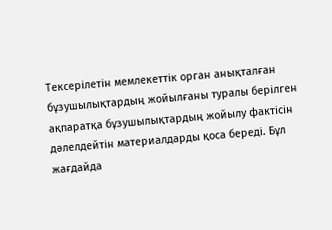Тексерілетін мемлекеттік орган анықталған бұзушылықтардың жойылғаны туралы берілген ақпаратқа бұзушылықтардың жойылу фактісін дəлелдейтін материалдарды қоса береді. Бұл жағдайда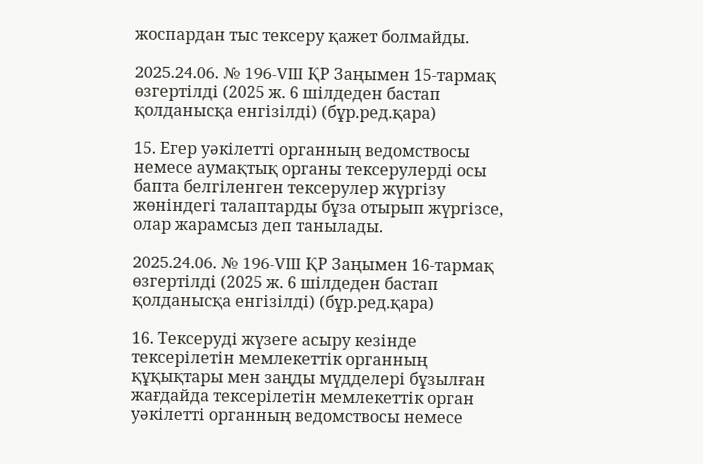жоспардан тыс тексеру қажет болмайды.

2025.24.06. № 196-VIII ҚР Заңымен 15-тармақ өзгертілді (2025 ж. 6 шілдеден бастап қолданысқа енгізілді) (бұр.ред.қара)

15. Егер уəкілетті органның ведомствосы немесе аумақтық органы тексерулерді осы бапта белгіленген тексерулер жүргізу жөніндегі талаптарды бұза отырып жүргізсе, олар жарамсыз деп танылады.

2025.24.06. № 196-VIII ҚР Заңымен 16-тармақ өзгертілді (2025 ж. 6 шілдеден бастап қолданысқа енгізілді) (бұр.ред.қара)

16. Тексеруді жүзеге асыру кезінде тексерілетін мемлекеттік органның құқықтары мен заңды мүдделері бұзылған жағдайда тексерілетін мемлекеттік орган уəкілетті органның ведомствосы немесе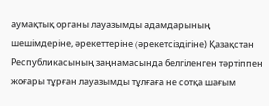аумақтық органы лауазымды адамдарының шешімдеріне, əрекеттеріне (əрекетсіздігіне) Қазақстан Республикасының заңнамасында белгіленген тəртіппен жоғары тұрған лауазымды тұлғаға не сотқа шағым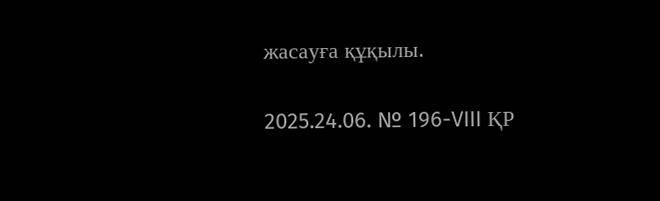жасауға құқылы.

2025.24.06. № 196-VIII ҚР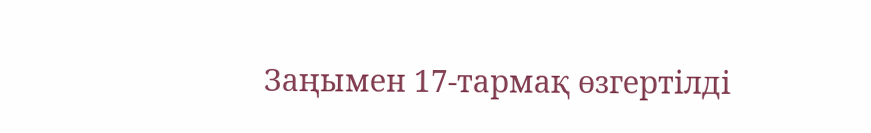Заңымен 17-тармақ өзгертілді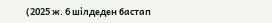(2025 ж. 6 шілдеден бастап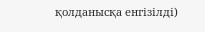қолданысқа енгізілді)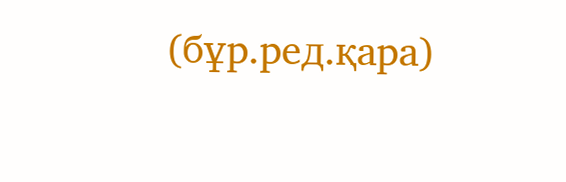(бұр.ред.қара)